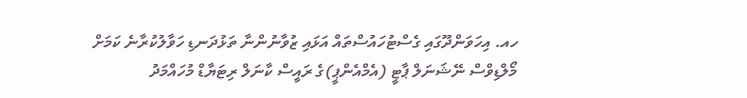ހއ. އިހަވަންދޫގައި ގެސްޓުހައުސްތައް އަޅައި ޒުވާނުންނާ ތަޅުދަނޑި ހަވާލުކުރާނެ ކަމަށް މޯލްޑިވްސް ނޭޝަނަލް ޕާޓީ (އެމްއެންޕީ)ގެ ރައީސް ކާނަލް ރިޓަޔާޑް މުހައްމަދު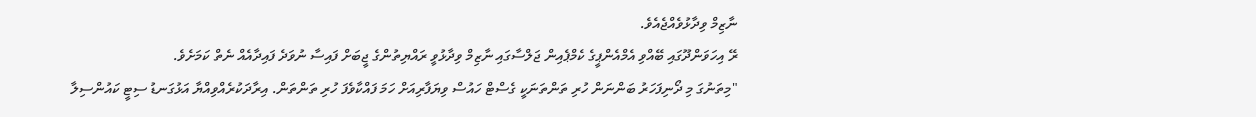ނާޒިމް ވިދާޅުވެއްޖެއެވެ.
ރޭ އިހަވަންދޫގައި ބޭއްވި އެމްއެންޕީގެ ކެމްޕެއިން ޖަލްސާގައި ނާޒިމް ވިދާޅުވީ ރައްޔިތުންގެ ޖީބަށް ފައިސާ ނުވަދެ ފައިދާއެއް ނެތް ކަމަށެވެ.
"މިތަނުގަ މި ދޯނިފަހަރު ބަންނަން ހުރި ތަންތަނަކީ ގެސްޓް ހައުސް ވިޔަފާރިއަށް ހަމަ ފައްކާވެފަ ހުރި ތަންތަން. އިރާދަކުރެއްވިއްޔާ އަޅުގަނޑު ސިޓީ ކައުންސިލާ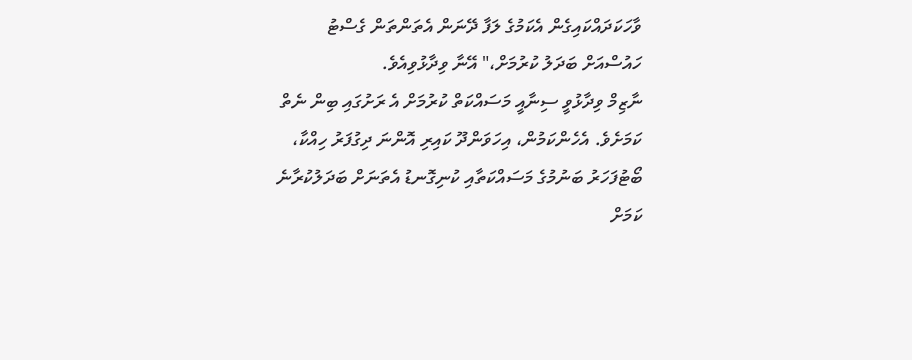ވާހަކަދައްކައިގެން އެކަމުގެ ލަފާ ދޭނަން އެތަންތަން ގެސްޓު ހައުސްއަށް ބަދަލު ކުރުމަށް،" އޭނާ ވިދާޅުވިއެވެ.
ނާޒިމް ވިދާޅުވީ ސިނާއީ މަސައްކަތް ކުރުމަށް އެ ރަށުގައި ބިން ނެތް ކަމަށެވެ. އެހެންކަމުން، އިހަވަންދޫ ކައިރި އޮންނަ ދިގުފަރު ހިއްކާ، ބޯޓުފަހަރު ބަނުމުގެ މަސައްކަތާއި ކުނިގޮނޑު އެތަނަށް ބަދަލުކުރާނެ ކަމަށް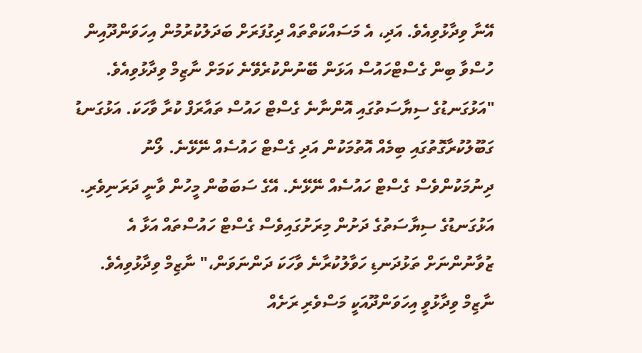އޭނާ ވިދާޅުވިއެވެ. އަދި، އެ މަސައްކަތްތައް ދިގުފަރަށް ބަދަލުކުރުމުން އިހަވަންދޫއިން ހުސްވާ ބިން ގެސްޓްހައުސް އަޅަން ބޭނުންކުރެވޭނެ ކަމަށް ނާޒިމް ވިދާޅުވިއެވެ.
"އަޅުގަނޑުގެ ސިޔާސަތުގައި އޮންނާނެ ގެސްޓް ހައުސް ތައާރަފް ކުރާ ވާހަކަ. އަޅުގަނޑު ގަބޫލުކުރާގޮތުގައި ބިމެއް އޮތުމަކުން އަދި ގެސްޓް ހައުސެއް ނޭޅޭނެ. ލޯނު ދިނުމަކުންވެސް ގެސްޓް ހައުސެއް ނޭޅޭނެ. އޭގެ ސަބަބުން މީހުން ވާނީ ދަރަނިވެރި. އަޅުގަނޑުގެ ސިޔާސަތުގެ ދަށުން މިރަށުގައިވެސް ގެސްޓް ހައުސްތައް އަޅާ އެ ޒުވާނުންނަށް ތަޅުދަނޑި ހަވާލުކުރާނެ ވާހަކަ ދަންނަވަން،" ނާޒިމް ވިދާޅުވިއެވެ.
ނާޒިމް ވިދާޅުވީ އިހަވަންދޫއަކީ މަސްވެރި ރަށެއް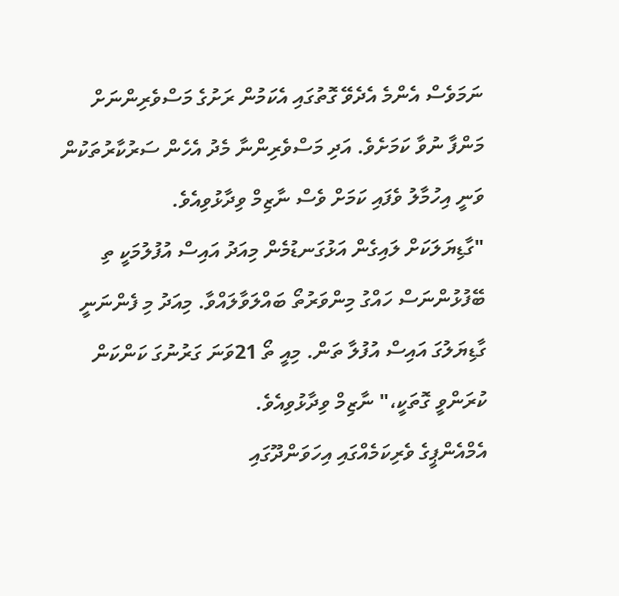ނަމަވެސް އެންމެ އެދެވޭ ގޮތުގައި އެކަމުން ރަށުގެ މަސްވެރިންނަށް މަންފާ ނުވާ ކަމަށެވެ. އަދި މަސްވެރިންނާ މެދު އެހެން ސަރުކާރުތަކުން ވަނީ އިހުމާލު ވެފައި ކަމަށް ވެސް ނާޒިމް ވިދާޅުވިއެވެ.
"ގާޑިޔަލަކަށް ލައިގެން އަޅުގަނޑުމެން މިއަދު އައިސް އުފުލުމަކީ ތި ބޭފުޅުންނަސް ހައްގު މިންވަރުތޯ ބައްލަވާލައްވާ. މިއަދު މި ފެންނަނީ ގާޑިޔަލުގަ އައިސް އުފުލާ ތަން. މިއީ ތޯ 21ވަނަ ގަރުނުގަ ކަންކަން ކުރަންވީ ގޮތަކީ،" ނާޒިމް ވިދާޅުވިއެވެ.
އެމްއެންޕީގެ ވެރިކަމެއްގައި އިހަވަންދޫގައި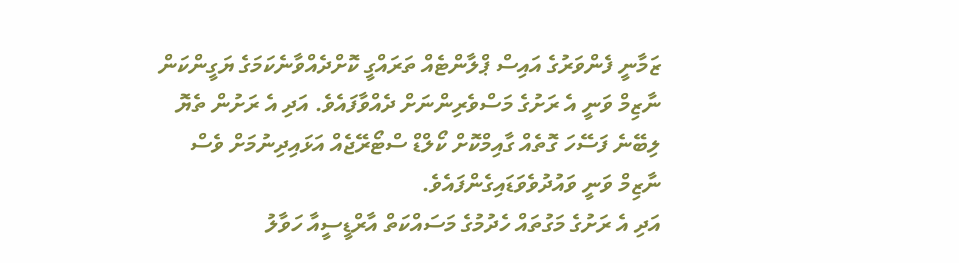ޒަމާނީ ފެންވަރުގެ އައިސް ޕްލާންޓެއް ތަރައްގީ ކޮށްދެއްވާނެކަމަގެ ޔަގީންކަން ނާޒިމް ވަނީ އެ ރަށުގެ މަސްވެރިންނަށް ދެއްވާފައެވެ. އަދި އެ ރަށުން ތެޔޮ ލިބޭނެ ފަސޭހަ ގޮތެއް ގާއިމްކޮށް ކޯލްޑް ސްޓޯރޭޖެއް އަޅައިދިނުމަށް ވެސް ނާޒިމް ވަނީ ވައުދުވެވަޑައިގެންފައެވެ.
އަދި އެ ރަށުގެ މަގުތައް ހެދުމުގެ މަސައްކަތް އާރްޑީސީއާ ހަވާލު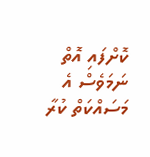ކޮށްފައި އޮތް ނަމަވެސް އެ މަސައްކަތް ކުރާ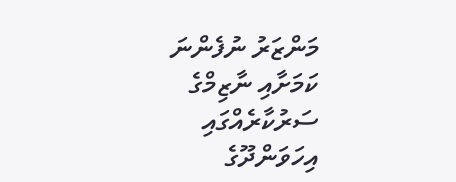މަންޒަރު ނުފެންނަ ކަމަށާއި ނާޒިމްގެ ސަރުކާރެއްގައި އިހަވަންދޫގެ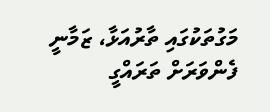މަގުތަކުގައި ތާރުއަޅާ، ޒަމާނީ ފެންވަރަށް ތަރައްގީ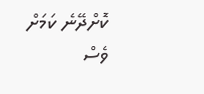ކޮށްދޭނެ ކަމަށް ވެސް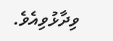ވިދާޅުވިއެވެ.